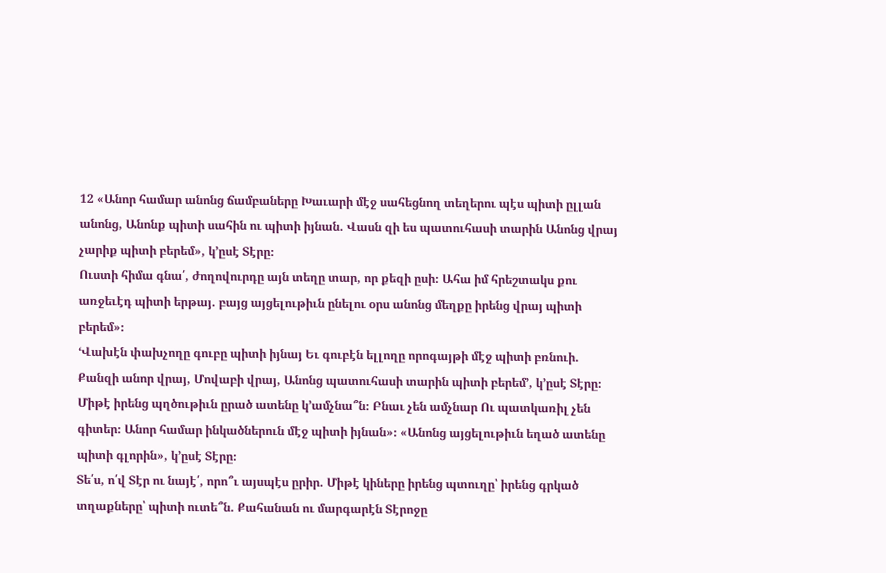12 «Անոր համար անոնց ճամբաները Խաւարի մէջ սահեցնող տեղերու պէս պիտի ըլլան անոնց, Անոնք պիտի սահին ու պիտի իյնան. Վասն զի ես պատուհասի տարին Անոնց վրայ չարիք պիտի բերեմ», կ’ըսէ Տէրը։
Ուստի հիմա գնա՛, ժողովուրդը այն տեղը տար, որ քեզի ըսի։ Ահա իմ հրեշտակս քու առջեւէդ պիտի երթայ. բայց այցելութիւն ընելու օրս անոնց մեղքը իրենց վրայ պիտի բերեմ»։
‘Վախէն փախչողը գուբը պիտի իյնայ Եւ գուբէն ելլողը որոգայթի մէջ պիտի բռնուի. Քանզի անոր վրայ, Մովաբի վրայ, Անոնց պատուհասի տարին պիտի բերեմ’, կ’ըսէ Տէրը։
Միթէ իրենց պղծութիւն ըրած ատենը կ’ամչնա՞ն։ Բնաւ չեն ամչնար Ու պատկառիլ չեն գիտեր։ Անոր համար ինկածներուն մէջ պիտի իյնան»։ «Անոնց այցելութիւն եղած ատենը պիտի գլորին», կ’ըսէ Տէրը։
Տե՛ս, ո՛վ Տէր ու նայէ՛, որո՞ւ այսպէս ըրիր. Միթէ կիները իրենց պտուղը՝ իրենց գրկած տղաքները՝ պիտի ուտե՞ն. Քահանան ու մարգարէն Տէրոջը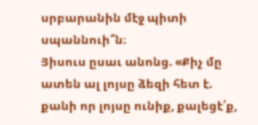սրբարանին մէջ պիտի սպաննուի՞ն։
Յիսուս ըսաւ անոնց. «Քիչ մը ատեն ալ լոյսը ձեզի հետ է. քանի որ լոյսը ունիք, քալեցէ՛ք,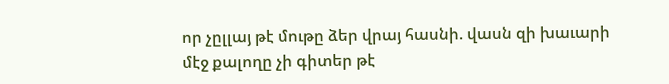որ չըլլայ թէ մութը ձեր վրայ հասնի. վասն զի խաւարի մէջ քալողը չի գիտեր թէ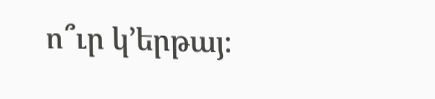ո՞ւր կ’երթայ։